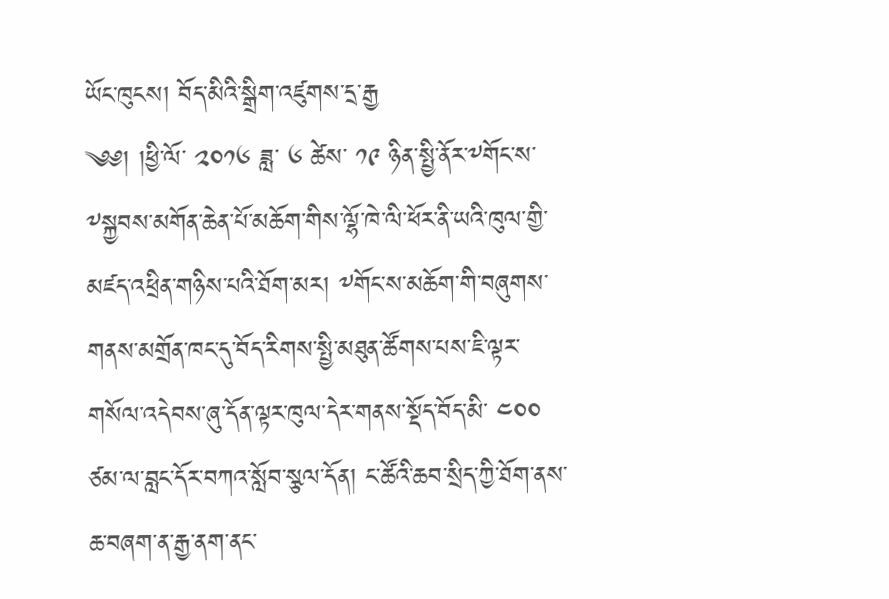ཡོང་ཁུངས། བོད་མིའི་སྒྲིག་འཛུགས་དྲ་རྒྱ
༄༅། །ཕྱི་ལོ་ ༢༠༡༦ ཟླ་ ༦ ཚེས་ ༡༩ ཉིན་སྤྱི་ནོར་༸གོང་ས་༸སྐྱབས་མགོན་ཆེན་པོ་མཆོག་གིས་ལྷོ་ཁེ་ལི་ཕོར་ནི་ཡའི་ཁུལ་གྱི་མཛད་འཕྲིན་གཉིས་པའི་ཐོག་མར། ༸གོང་ས་མཆོག་གི་བཞུགས་གནས་མགྲོན་ཁང་དུ་བོད་རིགས་སྤྱི་མཐུན་ཚོགས་པས་ཇི་ལྟར་གསོལ་འདེབས་ཞུ་དོན་ལྟར་ཁུལ་དེར་གནས་སྡོད་བོད་མི་ ༤༠༠ ཙམ་ལ་བླང་དོར་བཀའ་སློབ་སྩལ་དོན། ང་ཚོའི་ཆབ་སྲིད་ཀྱི་ཐོག་ནས་ཆ་བཞག་ན་རྒྱ་ནག་ནང་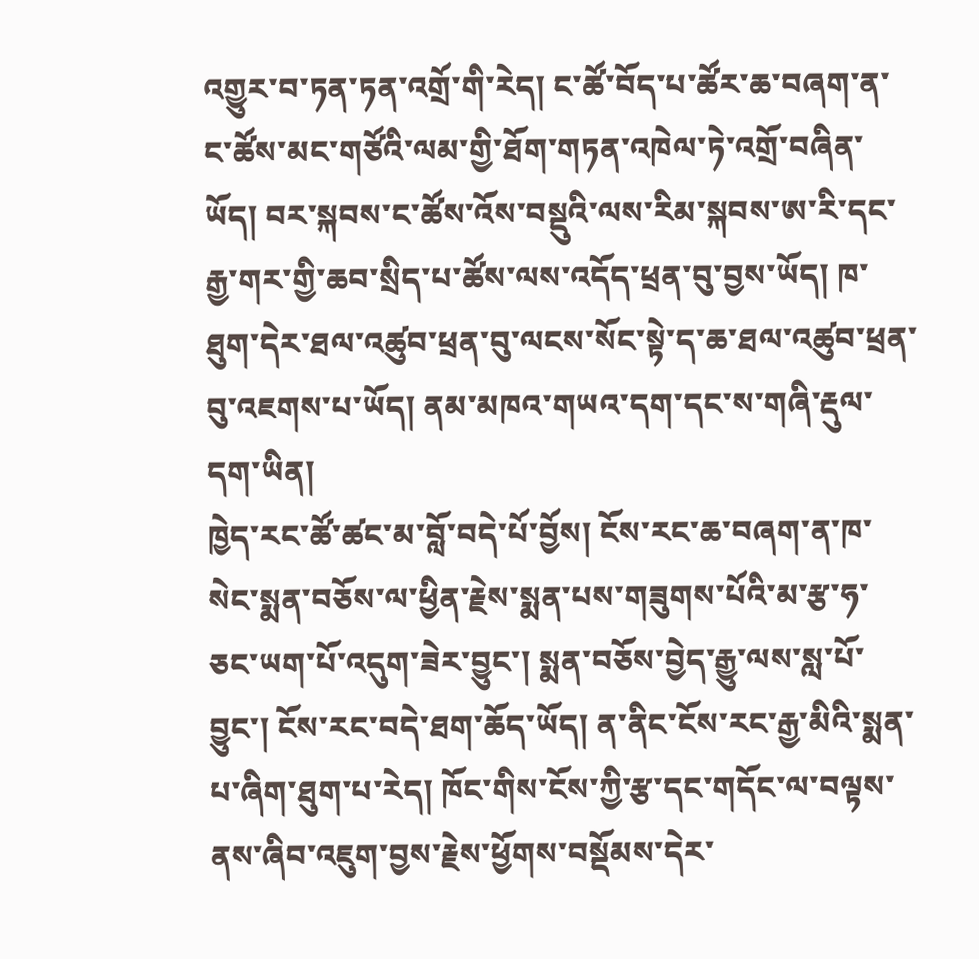འགྱུར་བ་ཏན་ཏན་འགྲོ་གི་རེད། ང་ཚོ་བོད་པ་ཚོར་ཆ་བཞག་ན་ང་ཚོས་མང་གཙོའི་ལམ་གྱི་ཐོག་གཏན་འཁེལ་ཏེ་འགྲོ་བཞིན་ཡོད། བར་སྐབས་ང་ཚོས་འོས་བསྡུའི་ལས་རིམ་སྐབས་ཨ་རི་དང་རྒྱ་གར་གྱི་ཆབ་སྲིད་པ་ཚོས་ལས་འདོད་ཕྲན་བུ་བྱས་ཡོད། ཁ་ཐུག་དེར་ཐལ་འཚུབ་ཕྲན་བུ་ལངས་སོང་སྟེ་ད་ཆ་ཐལ་འཚུབ་ཕྲན་བུ་འཇགས་པ་ཡོད། ནམ་མཁའ་གཡའ་དག་དང་ས་གཞི་རྡུལ་དག་ཡིན།
ཁྱེད་རང་ཚོ་ཚང་མ་བློ་བདེ་པོ་བྱོས། ངོས་རང་ཆ་བཞག་ན་ཁ་སེང་སྨན་བཅོས་ལ་ཕྱིན་རྗེས་སྨན་པས་གཟུགས་པོའི་མ་རྩ་ཧ་ཅང་ཡག་པོ་འདུག་ཟེར་བྱུང་། སྨན་བཅོས་བྱེད་རྒྱུ་ལས་སླ་པོ་བྱུང་། ངོས་རང་བདེ་ཐག་ཆོད་ཡོད། ན་ནིང་ངོས་རང་རྒྱ་མིའི་སྨན་པ་ཞིག་ཐུག་པ་རེད། ཁོང་གིས་ངོས་ཀྱི་རྩ་དང་གདོང་ལ་བལྟས་ནས་ཞིབ་འཇུག་བྱས་རྗེས་ཕྱོགས་བསྡོམས་དེར་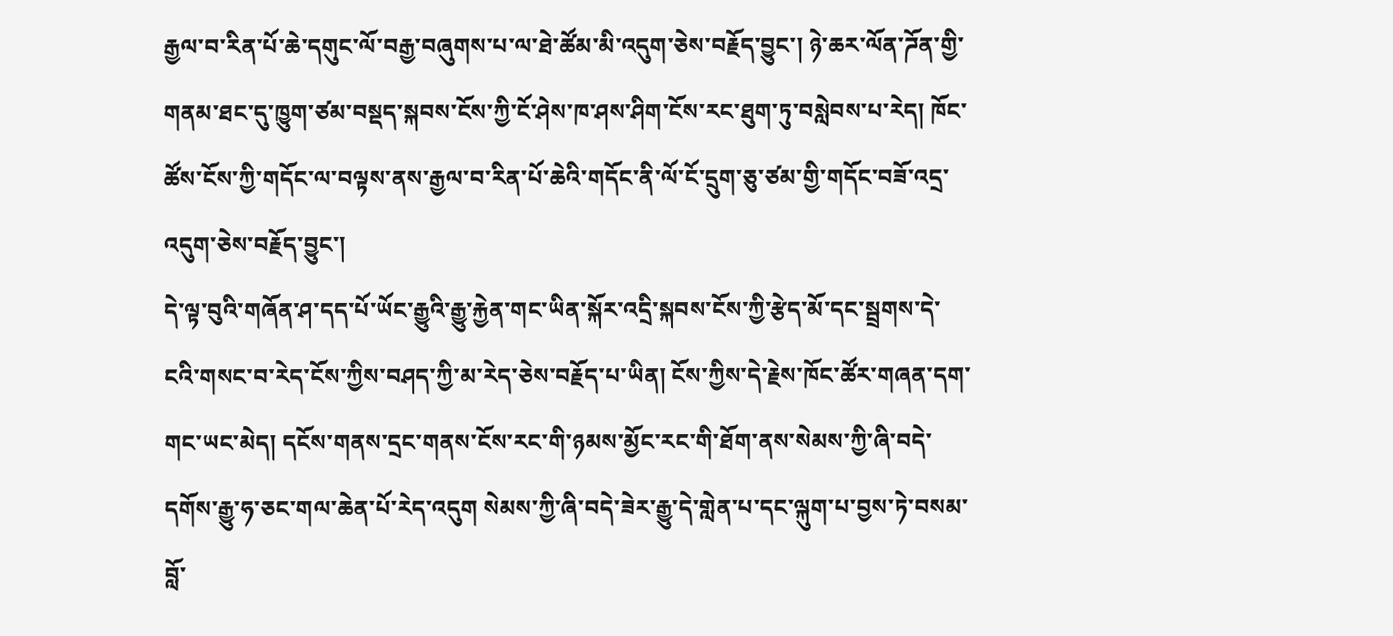རྒྱལ་བ་རིན་པོ་ཆེ་དགུང་ལོ་བརྒྱ་བཞུགས་པ་ལ་ཐེ་ཚོམ་མི་འདུག་ཅེས་བརྗོད་བྱུང་། ཉེ་ཆར་ལོན་ཌོན་གྱི་གནམ་ཐང་དུ་ཁྱུག་ཙམ་བསྡད་སྐབས་ངོས་ཀྱི་ངོ་ཤེས་ཁ་ཤས་ཤིག་ངོས་རང་ཐུག་ཏུ་བསླེབས་པ་རེད། ཁོང་ཚོས་ངོས་ཀྱི་གདོང་ལ་བལྟས་ནས་རྒྱལ་བ་རིན་པོ་ཆེའི་གདོང་ནི་ལོ་ངོ་དྲུག་ཅུ་ཙམ་གྱི་གདོང་བཟོ་འདྲ་འདུག་ཅེས་བརྗོད་བྱུང་།
དེ་ལྟ་བུའི་གཞོན་ཤ་དད་པོ་ཡོང་རྒྱུའི་རྒྱུ་རྐྱེན་གང་ཡིན་སྐོར་འདྲི་སྐབས་ངོས་ཀྱི་རྩེད་མོ་དང་སྦྲགས་དེ་ངའི་གསང་བ་རེད་ངོས་ཀྱིས་བཤད་ཀྱི་མ་རེད་ཅེས་བརྗོད་པ་ཡིན། ངོས་ཀྱིས་དེ་རྗེས་ཁོང་ཚོར་གཞན་དག་གང་ཡང་མེད། དངོས་གནས་དྲང་གནས་ངོས་རང་གི་ཉམས་མྱོང་རང་གི་ཐོག་ནས་སེམས་ཀྱི་ཞི་བདེ་དགོས་རྒྱུ་ཧ་ཅང་གལ་ཆེན་པོ་རེད་འདུག སེམས་ཀྱི་ཞི་བདེ་ཟེར་རྒྱུ་དེ་གླེན་པ་དང་ལྐུག་པ་བྱས་ཏེ་བསམ་བློ་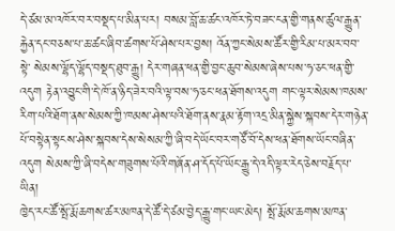དེ་ཙམ་མ་འཁོར་བར་བསྡད་པ་མིན་པར། བསམ་བློ་ཆ་ཚང་འཁོར་ཏེ་བཟང་ངན་གྱི་གནས་ཚུལ་རྒྱུན་རྐྱེན་དང་བཅས་པ་ཆ་ཚང་ཞིབ་ཚགས་པོ་ཤེས་པར་བྱས། འོན་ཀྱང་སེམས་ཚོར་གྱི་རིམ་པ་མར་བབ་སྟེ་ སེམས་ལྷོད་ལྷོད་བསྡད་ཐུབ་རྒྱུ། དེར་གཞན་ཕན་གྱི་བྱང་ཆུབ་སེམས་ཞེས་པས་ཧ་ཅང་ཕན་གྱི་འདུག རྟེན་འབྱུང་གི་དེ་ཁོ་ན་ཉིད་ཟེར་བའི་ལྟ་བས་ཧ་ཅང་ཕན་ཐོགས་འདུག གང་ལྟར་སེམས་ཁམས་རིག་པའི་ཐོག་ནས་སེམས་ཀྱི་ཁམས་ཤེས་པའི་ཐོག་ནས་རྣམ་རྟོག་འདྲ་མིན་སྐྱེས་སྐབས་དེར་གཉེན་པོ་བསྟེན་སྟངས་ཤེས་སྐབས་དེས་སེསམ་ཀྱི་ཞི་བདེ་ཡོང་བར་གཙོ་བོ་དེས་ཕན་ཐོགས་ཡོང་བཞིན་འདུག སེམས་ཀྱི་ཞི་བདེས་གཟུགས་པོའི་གཞོན་ཤ་དོད་པོ་ཡོང་རྒྱུ་དེ་འདི་ལྟར་རེད་ཅེས་བརྗོད་པ་ཡིན།
ཁྱེད་རང་ཚོ་སྤོ་རྨོ་ཆགས་ཚར་མཁན་དེ་ཚོ་དེ་ཙམ་བྱེད་རྒྱུ་གང་ཡང་མེད། སྤོ་རྨོ་མ་ཆགས་མཁན་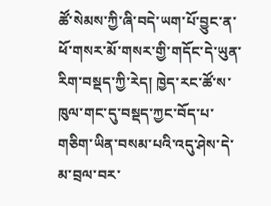ཚོ་སེམས་ཀྱི་ཞི་བདེ་ཡག་པོ་བྱུང་ན་ཕོ་གསར་མོ་གསར་གྱི་གདོང་དེ་ཡུན་རིག་བསྡད་ཀྱི་རེད། ཁྱེད་རང་ཚོ་ས་ཁུལ་གང་དུ་བསྡད་ཀྱང་བོད་པ་གཅིག་ཡིན་བསམ་པའི་འདུ་ཤེས་དེ་མ་བྲལ་བར་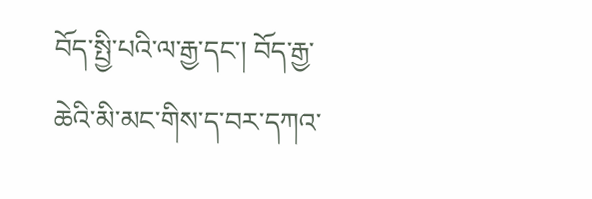བོད་སྤྱི་པའི་ལ་རྒྱ་དང་། བོད་རྒྱ་ཆེའི་མི་མང་གིས་ད་བར་དཀའ་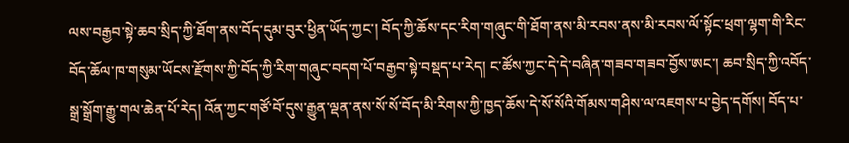ལས་བརྒྱབ་སྟེ་ཆབ་སྲིད་ཀྱི་ཐོག་ནས་བོད་དུམ་བུར་ཕྱིན་ཡོད་ཀྱང་། བོད་ཀྱི་ཆོས་དང་རིག་གཞུང་གི་ཐོག་ནས་མི་རབས་ནས་མི་རབས་ལོ་སྟོང་ཕྲག་ལྷག་གི་རིང་བོད་ཆོལ་ཁ་གསུམ་ཡོངས་རྫོགས་ཀྱི་བོད་ཀྱི་རིག་གཞུང་བདག་པོ་བརྒྱབ་སྟེ་བསྡད་པ་རེད། ང་ཚོས་ཀྱང་དེ་དེ་བཞིན་གཟབ་གཟབ་བྱོས་ཨང་། ཆབ་སྲིད་ཀྱི་འབོད་སྒྲ་སྒྲོག་རྒྱུ་གལ་ཆེན་པོ་རེད། འོན་ཀྱང་གཙོ་བོ་དུས་རྒྱུན་ལྡན་ནས་སོ་སོ་བོད་མི་རིགས་ཀྱི་ཁྱད་ཆོས་དེ་སོ་སོའི་གོམས་གཤིས་ལ་འཇགས་པ་བྱེད་དགོས། བོད་པ་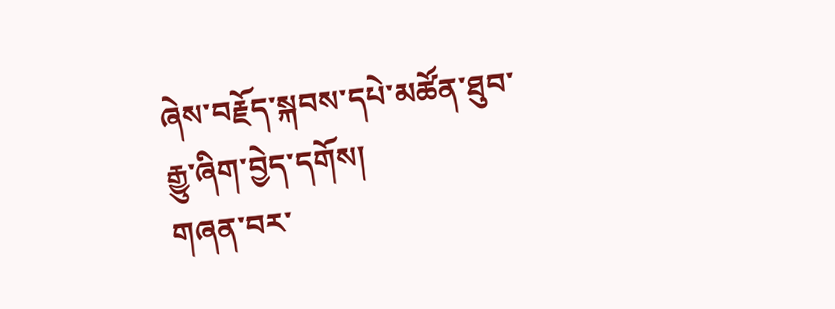ཞེས་བརྗོད་སྐབས་དཔེ་མཚོན་ཐུབ་རྒྱུ་ཞིག་བྱེད་དགོས།
གཞན་བར་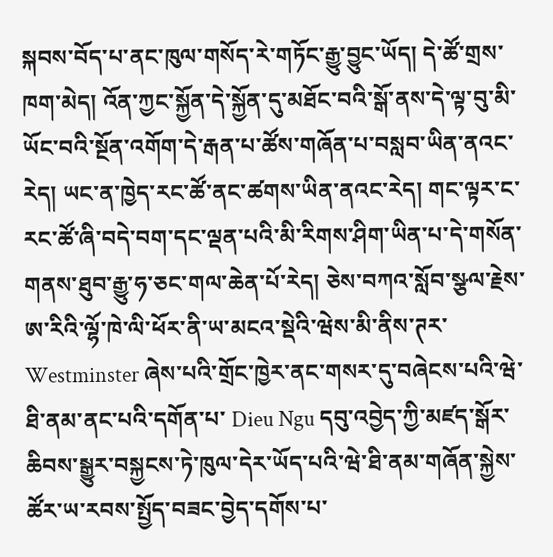སྐབས་བོད་པ་ནང་ཁུལ་གསོད་རེ་གཏོང་རྒྱུ་བྱུང་ཡོད། དེ་ཚོ་གྲས་ཁག་མེད། འོན་ཀྱང་སྐྱོན་དེ་སྐྱོན་དུ་མཐོང་བའི་སྒོ་ནས་དེ་ལྟ་བུ་མི་ཡོང་བའི་སྔོན་འགོག་དེ་རྒན་པ་ཚོས་གཞོན་པ་བསླབ་ཡིན་ནའང་རེད། ཡང་ན་ཁྱེད་རང་ཚོ་ནང་ཚགས་ཡིན་ནའང་རེད། གང་ལྟར་ང་རང་ཚོ་ཞི་བདེ་བག་དང་ལྡན་པའི་མི་རིགས་ཤིག་ཡིན་པ་དེ་གསོན་གནས་ཐུབ་རྒྱུ་ཧ་ཅང་གལ་ཆེན་པོ་རེད། ཅེས་བཀའ་སློབ་སྩལ་རྗེས་ཨ་རིའི་ལྷོ་ཁེ་ལི་ཕོར་ནི་ཡ་མངའ་སྡེའི་ཝེས་མི་ནིས་ཊར་ Westminster ཞེས་པའི་གྲོང་ཁྱེར་ནང་གསར་དུ་བཞེངས་པའི་ཝེ་ཐི་ནམ་ནང་པའི་དགོན་པ་ Dieu Ngu དབུ་འབྱེད་ཀྱི་མཛད་སྒོར་ཆིབས་སྒྱུར་བསྐྱངས་ཏེ་ཁུལ་དེར་ཡོད་པའི་ཝེ་ཐི་ནམ་གཞོན་སྐྱེས་ཚོར་ཡ་རབས་སྤྱོད་བཟང་བྱེད་དགོས་པ་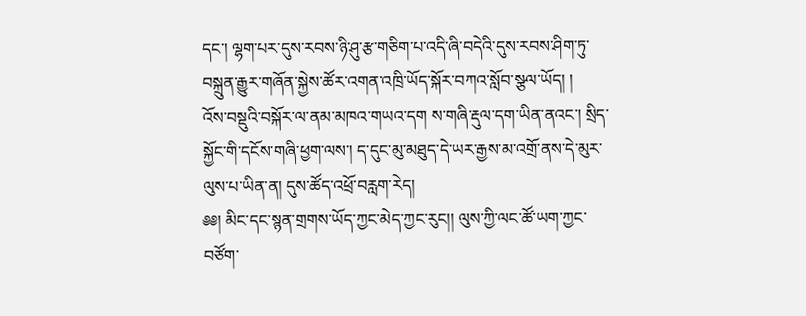དང་། ལྷག་པར་དུས་རབས་ཉི་ཤུ་རྩ་གཅིག་པ་འདི་ཞི་བདེའི་དུས་རབས་ཤིག་ཏུ་བསྐྲུན་རྒྱུར་གཞོན་སྐྱེས་ཚོར་འགན་འཁྲི་ཡོད་སྐོར་བཀའ་སློབ་སྩལ་ཡོད། །
འོས་བསྡུའི་བསྐོར་ལ་ནམ་མཁའ་གཡའ་དག ས་གཞི་རྡུལ་དག་ཡིན་ནའང་། སྲིད་སྐྱོང་གི་དངོས་གཞི་ཕྱག་ལས་། ད་དུང་མུ་མཐུད་དེ་ཡར་རྒྱས་མ་འགྲོ་ནས་དེ་མུར་ལུས་པ་ཡིན་ན། དུས་ཚོད་འཕྲོ་བརླག་རེད།
༅༅། མིང་དང་སྙན་གྲགས་ཡོད་ཀྱང་མེད་ཀྱང་རུང།། ལུས་ཀྱི་ལང་ཚོ་ཡག་ཀྱང་བཙོག་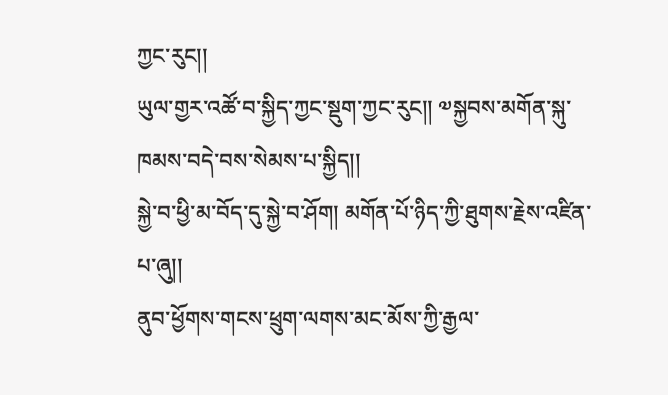ཀྱང་རུང།།
ཡུལ་གྱར་འཚོ་བ་སྐྱིད་ཀྱང་སྡུག་ཀྱང་རུང།། ༧སྐྱབས་མགོན་སྐུ་ཁམས་བདེ་བས་སེམས་པ་སྐྱིད།།
སྐྱེ་བ་ཕྱི་མ་བོད་དུ་སྐྱེ་བ་ཤོག། མགོན་པོ་ཉིད་ཀྱི་ཐུགས་རྗེས་འཛིན་པ་ཞུ།།
ནུབ་ཕྱོགས་གངས་ཕྲུག་ལགས་མང་མོས་ཀྱི་རྒྱལ་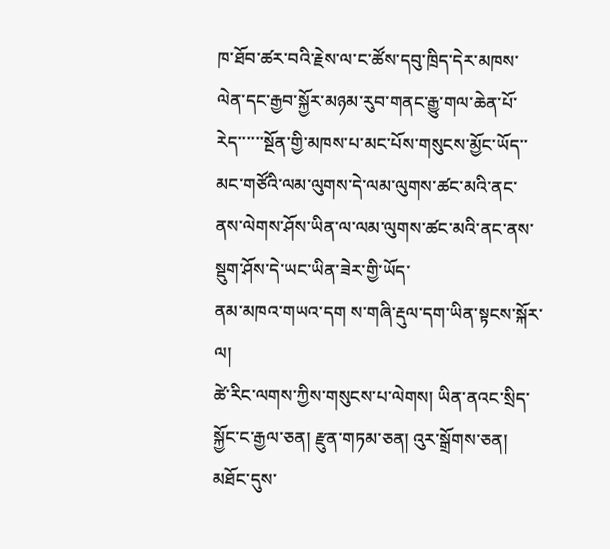ཁ་ཐོབ་ཚར་བའི་རྗེས་ལ་ང་ཚོས་དབུ་ཁྲིད་དེར་མཁས་ལེན་དང་རྒྱབ་སྐྱོར་མཉམ་རུབ་གནང་རྒྱུ་གལ་ཆེན་པོ་རེད་་་་་་སྔོན་གྱི་མཁས་པ་མང་པོས་གསུངས་མྱོང་ཡོད་་མང་གཙོའི་ལམ་ལུགས་དེ་ལམ་ལུགས་ཚང་མའི་ནང་ནས་ལེགས་ཤོས་ཡིན་ལ་ལམ་ལུགས་ཚང་མའི་ནང་ནས་སྡུག་ཤོས་དེ་ཡང་ཡིན་ཟེར་གྱི་ཡོད་
ནམ་མཁའ་གཡའ་དག ས་གཞི་རྡུལ་དག་ཡིན་སྟངས་སྐོར་ལ།
ཚེ་རིང་ལགས་ཀྱིས་གསུངས་པ་ལེགས། ཡིན་ནའང་སྲིད་སྐྱོང་ང་རྒྱལ་ཅན། རྫུན་གཏམ་ཅན། འུར་སྒྲོགས་ཅན། མཐོང་དུས་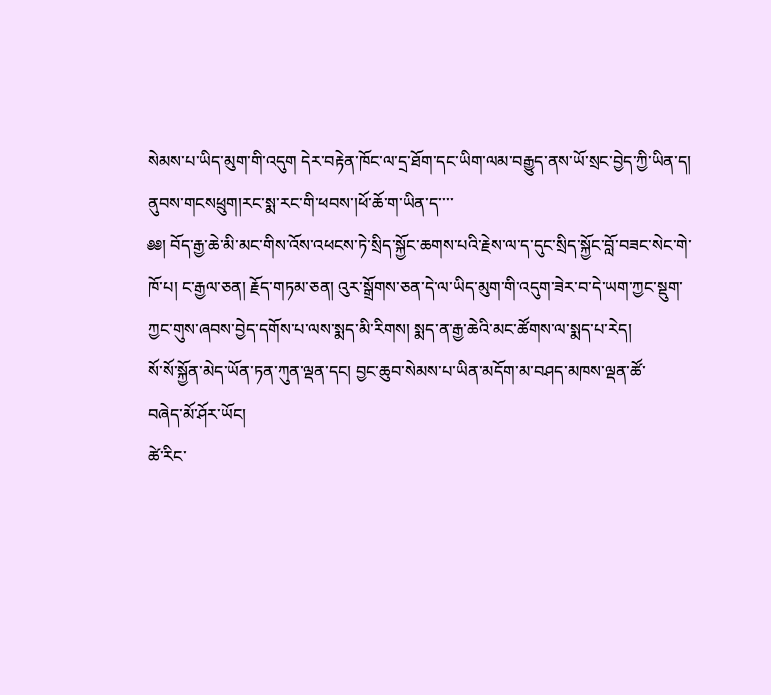སེམས་པ་ཡིད་མུག་གི་འདུག དེར་བརྟེན་ཁོང་ལ་དྲ་ཐོག་དང་ཡིག་ལམ་བརྒྱུད་ནས་ཡོ་སྲང་བྱེད་ཀྱི་ཡིན་ད།
ནུབས་གངསཕྲུག།རང་སྨ་རང་གི་ཕབས་།ཕོ་ཆོ་ག་ཡིན་ད་་་་
༅༅། བོད་རྒྱ་ཆེ་མི་མང་གིས་འོས་འཕངས་ཏེ་སྲིད་སྐྱོང་ཆགས་པའི་རྗེས་ལ་ད་དུང་སྲིད་སྐྱོང་བློ་བཟང་སེང་གེ་
ཁོ་པ། ང་རྒྱལ་ཅན། རྗོད་གཏམ་ཅན། འུར་སྒྲོགས་ཅན་དེ་ལ་ཡིད་མུག་གི་འདུག་ཟེར་བ་དེ་ཡག་ཀྱང་སྡུག་
ཀྱང་གུས་ཞབས་བྱེད་དགོས་པ་ལས་སྨད་མི་རིགས། སྨད་ན་རྒྱ་ཆེའི་མང་ཚོགས་ལ་སྨད་པ་རེད།
སོ་སོ་སྐྱོན་མེད་ཡོན་ཏན་ཀུན་ལྡན་དང། བྱང་ཆུབ་སེམས་པ་ཡིན་མདོག་མ་བཤད་མཁས་ལྡན་ཚོ་
བཞེད་མོ་ཤོར་ཡོང།
ཚེ་རིང་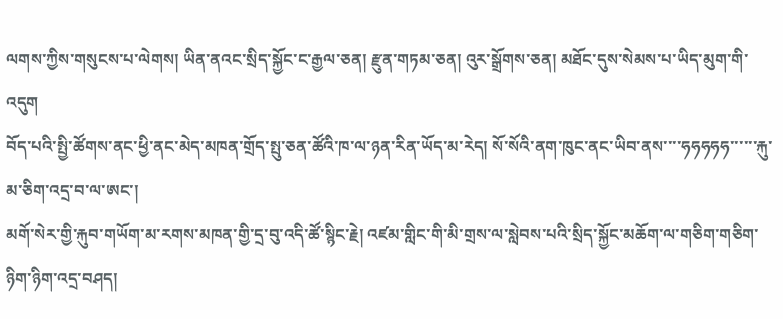ལགས་ཀྱིས་གསུངས་པ་ལེགས། ཡིན་ནའང་སྲིད་སྐྱོང་ང་རྒྱལ་ཅན། རྫུན་གཏམ་ཅན། འུར་སྒྲོགས་ཅན། མཐོང་དུས་སེམས་པ་ཡིད་མུག་གི་འདུག
བོད་པའི་སྤྱི་ཚོགས་ནང་ཕྱི་ནང་མེད་མཁན་གྲོད་སྤུ་ཅན་ཚོའི་ཁ་ལ་ཉན་རིན་ཡོད་མ་རེད། སོ་སོའི་ནག་ཁུང་ནང་ཡིབ་ནས་་་་ཧཧཧཧཧ་་་་་་རྐུ་མ་ཅིག་འདྲ་བ་ལ་ཨང་།
མགོ་སེར་གྱི་རྐུབ་གཡོག་མ་རགས་མཁན་གྱི་དྲ་བུ་འདི་ཚོ་སྙིང་རྗེ། འཛམ་གླིང་གི་མི་གྲས་ལ་སླེབས་པའི་སྲིད་སྐྱོང་མཆོག་ལ་གཅིག་གཅིག་ཉིག་ཉིག་འདྲ་བཤད།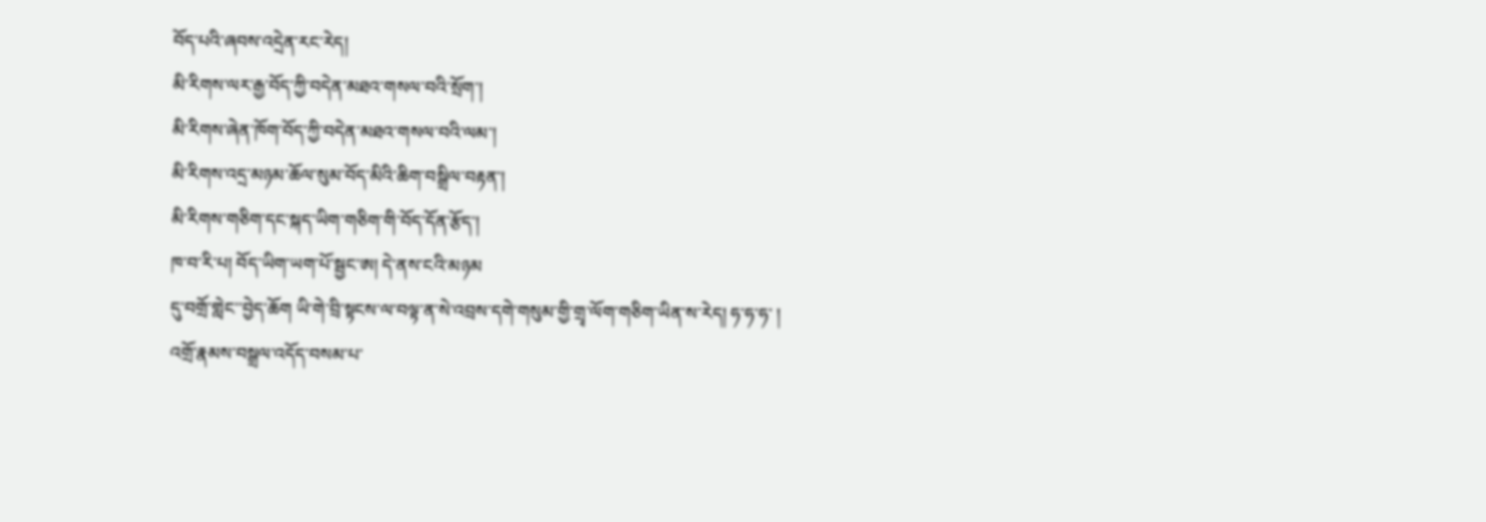བོད་པའི་ཞབས་འདྲེན་རང་རེད།
མི་རིགས་ལར་རྒྱ་བོད་ཀྱི་བདེན་མཐའ་གསལ་བའི་སྲོག་།
མི་རིགས་ཞེན་ཁོག་བོད་ཀྱི་བདེན་མཐའ་གསལ་བའི་ལམ་།
མི་རིགས་འདྲ་མཉམ་ཆོལ་སུམ་བོད་མིའི་ཆིག་བསྒྲིལ་བརྟན་།
མི་རིགས་གཅིག་དང་སྐད་ཡིག་གཅིག་གི་བོད་དོན་རྩོད་།
ཁ་བ་རི་པ། བོད་ཡིག་ཡག་པོ་སྦྱང་ཨ། དེ་ནས་ངའི་མཉམ
དུ་བགྲོ་གླེང་་བྱེད་ཆོག ཡི་གེ་བྲི་སྟངས་ལ་བལྟ་ན་སེ་འབྲས་དགེ་གསུམ་གྱི་གྲྭ་ལོག་གཅིག་ཡིན་ས་རེད། ཧ་ཧ་ཧ་ །
འགྲོ་རྣམས་བསྒྲལ་འདོད་བསམ་པ་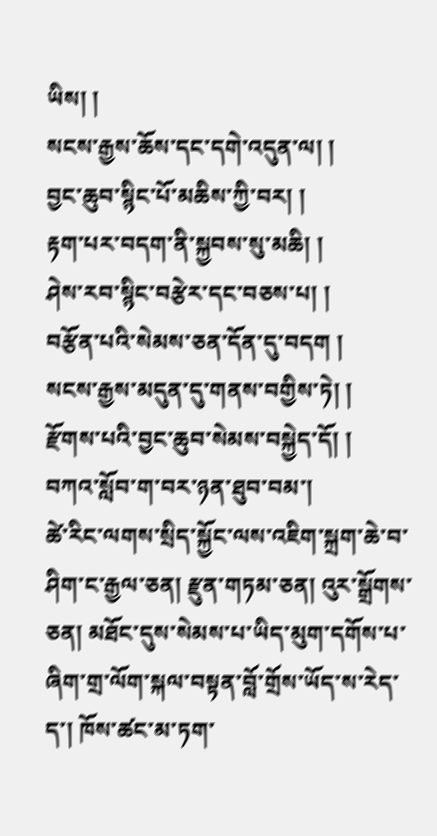ཡིས། །
སངས་རྒྱས་ཆོས་དང་དགེ་འདུན་ལ། །
བྱང་ཆུབ་སྙིང་པོ་མཆིས་ཀྱི་བར། །
རྟག་པར་བདག་ནི་སྐྱབས་སུ་མཆི། །
ཤེས་རབ་སྙིང་བརྩེར་དང་བཅས་པ། །
བརྩོན་པའི་སེམས་ཅན་དོན་དུ་བདག །
སངས་རྒྱས་མདུན་དུ་གནས་བགྱིས་ཏེ། །
རྫོགས་པའི་བྱང་ཆུབ་སེམས་བསྐྱེད་དོ། །
བཀའ་སློབ་ག་བར་ཉན་ཐུབ་བམ་།
ཚེ་རིང་ལགས་སྲིད་སྐྱོང་ལས་འཇིག་སྐྲག་ཆེ་བ་ཤིག་ང་རྒྱལ་ཅན། རྫུན་གཏམ་ཅན། འུར་སྒྲོགས་ཅན། མཐོང་དུས་སེམས་པ་ཡིད་མུག་དགོས་པ་ཞིག་གྲ་ལོག་སྐལ་བསྟན་བློ་གྲོས་ཡོད་ས་རེད་ད་། ཁོས་ཚང་མ་ཏག་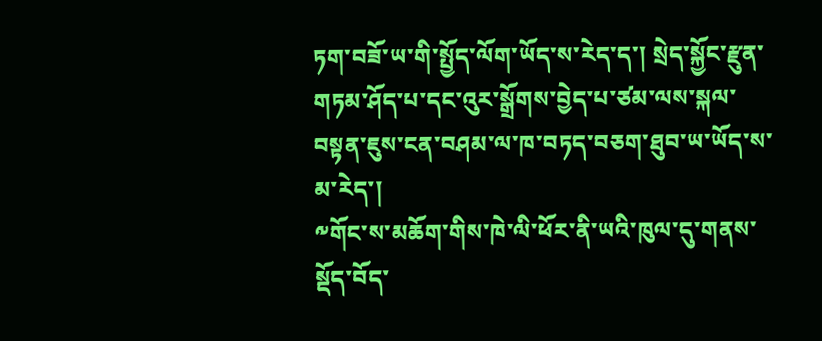ཏག་བཟོ་ཡ་གི་སྤྱོད་ལོག་ཡོད་ས་རེད་ད་། སྲེད་སྐྱོང་རྫུན་གཏམ་ཤོད་པ་དང་འུར་སྒྲོགས་བྱེད་པ་ཙམ་ལས་སྐལ་བསྟན་ཇུས་ངན་བཤམ་ལ་ཁ་བཏད་བཅག་ཐུབ་ཡ་ཡོད་ས་མ་རེད་།
༸གོང་ས་མཆོག་གིས་ཁེ་ལི་ཕོར་ནི་ཡའི་ཁུལ་དུ་གནས་སྡོད་བོད་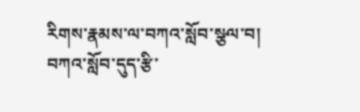རིགས་རྣམས་ལ་བཀའ་སློབ་སྩལ་བ།
བཀའ་སློབ་དུད་རྩི་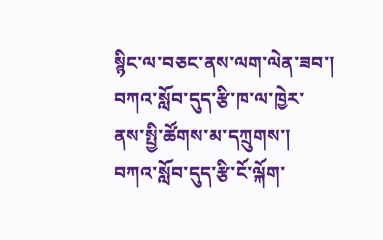སྙིང་ལ་བཅང་ནས་ལག་ལེན་ཟབ་།
བཀའ་སློབ་དུད་རྩི་ཁ་ལ་ཁྱེར་ནས་སྤྱི་ཚོགས་མ་དཀྲུགས་།
བཀའ་སློབ་དུད་རྩི་ངོ་ལྐོག་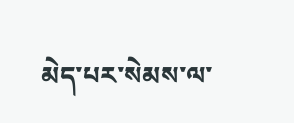མེད་པར་སེམས་ལ་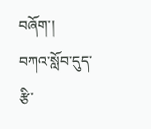བཞོག་།
བཀའ་སློབ་དུད་རྩི་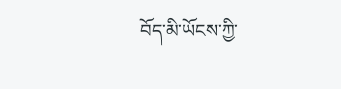བོད་མི་ཡོངས་ཀྱི་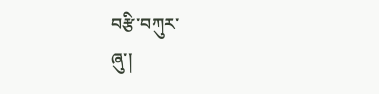བརྩི་བཀུར་
ཞུ་།